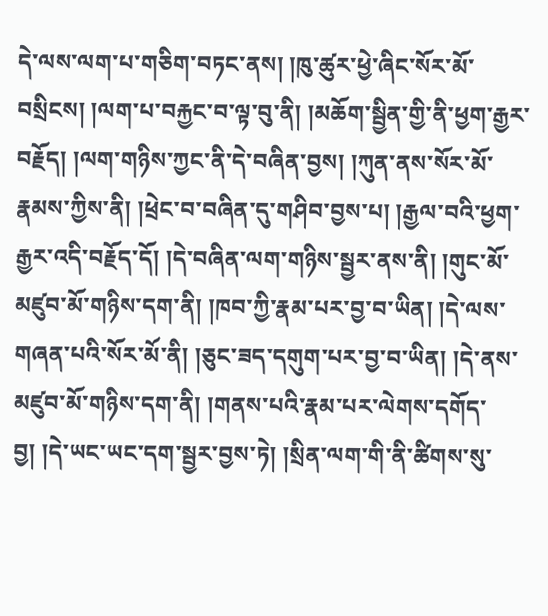དེ་ལས་ལག་པ་གཅིག་བཏང་ནས། །ཁུ་ཚུར་ཕྱེ་ཞིང་སོར་མོ་བསྲིངས། །ལག་པ་བརྐྱང་བ་ལྟ་བུ་ནི། །མཆོག་སྦྱིན་གྱི་ནི་ཕྱག་རྒྱར་བརྗོད། །ལག་གཉིས་ཀྱང་ནི་དེ་བཞིན་བྱས། །ཀུན་ནས་སོར་མོ་རྣམས་ཀྱིས་ནི། །ཕྲེང་བ་བཞིན་དུ་གཤིབ་བྱས་པ། །རྒྱལ་བའི་ཕྱག་རྒྱར་འདི་བརྗོད་དོ། །དེ་བཞིན་ལག་གཉིས་སྦྱར་ནས་ནི། །གུང་མོ་མཛུབ་མོ་གཉིས་དག་ནི། །ཁབ་ཀྱི་རྣམ་པར་བྱ་བ་ཡིན། །དེ་ལས་གཞན་པའི་སོར་མོ་ནི། །ཅུང་ཟད་དགུག་པར་བྱ་བ་ཡིན། །དེ་ནས་མཛུབ་མོ་གཉིས་དག་ནི། །གནས་པའི་རྣམ་པར་ལེགས་དགོད་བྱ། །དེ་ཡང་ཡང་དག་སྦྱར་བྱས་ཏེ། །སྲིན་ལག་གི་ནི་ཚིགས་སུ་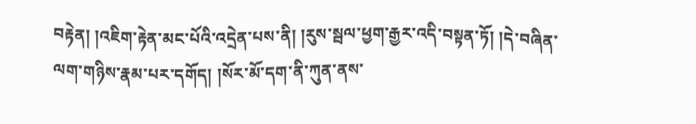བརྟེན། །འཇིག་རྟེན་མང་པོའི་འདྲེན་པས་ནི། །རུས་སྦལ་ཕྱག་རྒྱར་འདི་བསྟན་ཏོ། །དེ་བཞིན་ལག་གཉིས་རྣམ་པར་དགོད། །སོར་མོ་དག་ནི་ཀུན་ནས་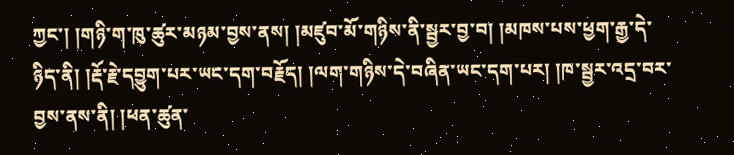ཀྱང་། །གཉི་ག་ཁུ་ཚུར་མཉམ་བྱས་ནས། །མཛུབ་མོ་གཉིས་ནི་སྦྱར་བྱ་བ། །མཁས་པས་ཕྱག་རྒྱ་དེ་ཉིད་ནི། །རྡོ་རྗེ་དབྱུག་པར་ཡང་དག་བརྗོད། །ལག་གཉིས་དེ་བཞིན་ཡང་དག་པར། །ཁ་སྦྱར་འདྲ་བར་བྱས་ནས་ནི། །ཕན་ཚུན་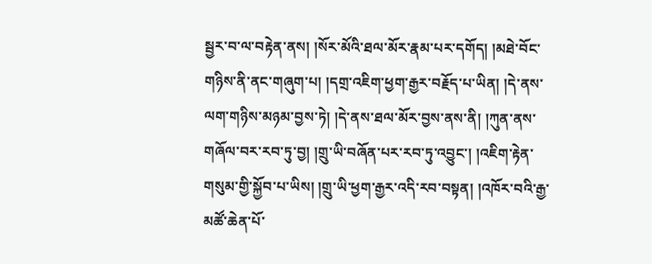སྦྱར་བ་ལ་བརྟེན་ནས། །སོར་མོའི་ཐལ་མོར་རྣམ་པར་དགོད། །མཐེ་བོང་གཉིས་ནི་ནང་གཞུག་པ། །དགྲ་འཇིག་ཕྱག་རྒྱར་བརྗོད་པ་ཡིན། །དེ་ནས་ལག་གཉིས་མཉམ་བྱས་ཏེ། །དེ་ནས་ཐལ་མོར་བྱས་ནས་ནི། །ཀུན་ནས་གཞོལ་བར་རབ་ཏུ་བྱ། །གྲུ་ཡི་བཞོན་པར་རབ་ཏུ་འབྱུང་། །འཇིག་རྟེན་གསུམ་གྱི་སྐྱོབ་པ་ཡིས། །གྲུ་ཡི་ཕྱག་རྒྱར་འདི་རབ་བསྟན། །འཁོར་བའི་རྒྱ་མཚོ་ཆེན་པོ་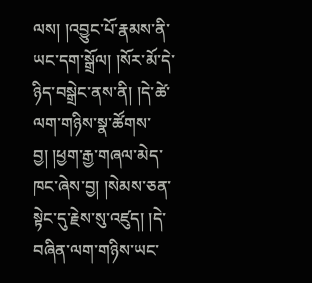ལས། །འབྱུང་པོ་རྣམས་ནི་ཡང་དག་སྒྲོལ། །སོར་མོ་དེ་ཉིད་བསྒྲེང་ནས་ནི། །དེ་ཚེ་ལག་གཉིས་སྣ་ཚོགས་བྱ། །ཕྱག་རྒྱ་གཞལ་མེད་ཁང་ཞེས་བྱ། །སེམས་ཅན་སྟེང་དུ་རྗེས་སུ་འཛུད། །དེ་བཞིན་ལག་གཉིས་ཡང་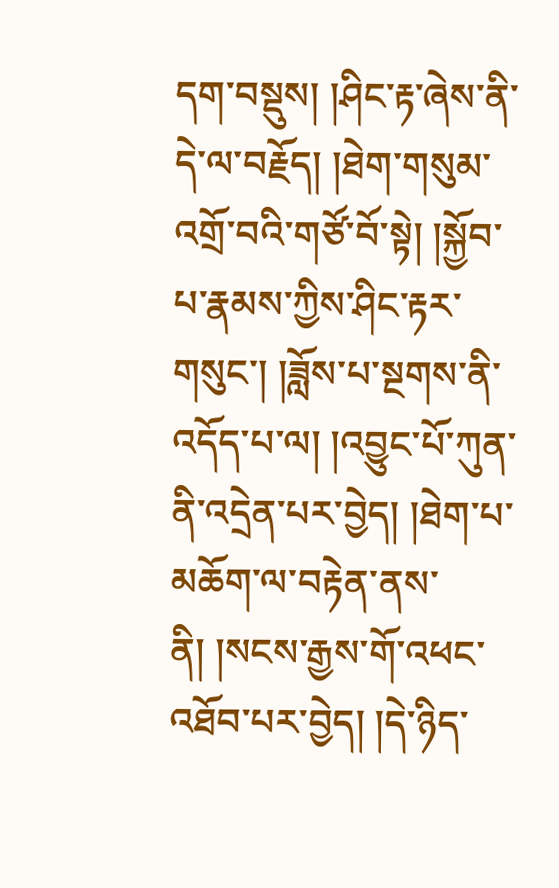དག་བསྡུས། །ཤིང་རྟ་ཞེས་ནི་དེ་ལ་བརྗོད། །ཐེག་གསུམ་འགྲོ་བའི་གཙོ་བོ་སྟེ། །སྐྱོབ་པ་རྣམས་ཀྱིས་ཤིང་རྟར་གསུང་། །ཟློས་པ་སྔགས་ནི་འདོད་པ་ལ། །འབྱུང་པོ་ཀུན་ནི་འདྲེན་པར་བྱེད། །ཐེག་པ་མཆོག་ལ་བརྟེན་ནས་ནི། །སངས་རྒྱས་གོ་འཕང་འཐོབ་པར་བྱེད། །དེ་ཉིད་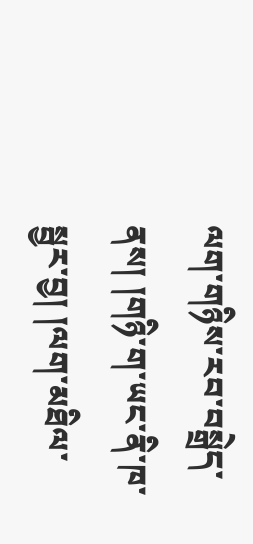ལག་གཉིས་རབ་བསྒྲེད་ནས། །གཉི་ག་ཡང་ནི་ཁ་སྦྱར་བྱ། །ལག་མཐིལ་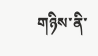གཉིས་ནི་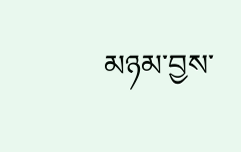མཉམ་བྱས་